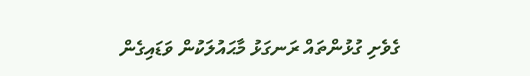ގެވެށި ގުޅުންތައް ރަނގަޅު މާޙައުލަކުން ވަޑައިގެން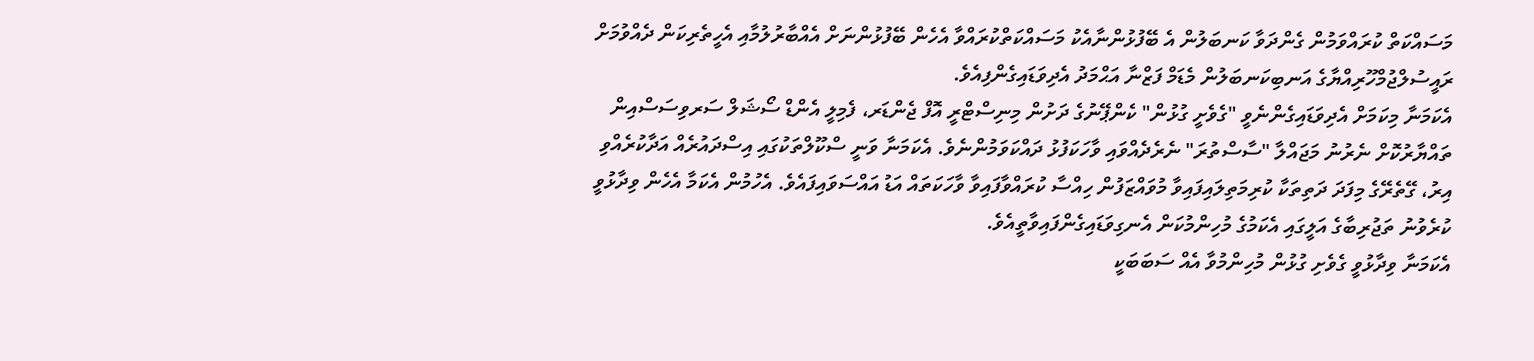މަސައްކަތް ކުރައްވަމުން ގެންދަވާ ކަނބަލުން އެ ބޭފުޅުންނާއެކު މަސައްކަތްކުރައްވާ އެހެން ބޭފުޅުންނަށް އެއްބާރުލުމާއި އެހީތެރިކަން ދެއްވުމަށް ރައީސުލްޖުމްހޫރިއްޔާގެ އަނބިކަނބަލުން މެޑަމް ފަޒްނާ އަޙްމަދު އެދިވަޑައިގެންފިއެވެ.
އެކަމަނާ މިކަމަށް އެދިވަޑައިގެންނެވީ "ގެވެށީ ގުޅުން" ކެންޕޭނުގެ ދަށުން މިނިސްޓްރީ އޮފް ޖެންޑަރ، ފެމިލީ އެންޑް ސޯޝަލް ސަރވިސަސްއިން ތައްޔާރުކޮށް ނެރުނު މަޖައްލާ "ސާސްތުރަ" ނެރެދެއްވައި ވާހަކަފުޅު ދައްކަވަމުންނެވެ. އެކަމަނާ ވަނީ ސްކޫލްތަކުގައި އިސްދައުރެއް އަދާކުރެއްވި އިރު، ގޭތެރޭގެ މިފަދަ ދަތިތަކާ ކުރިމަތިލައިފައިވާ މުވައްޒަފުން ހިއްސާ ކުރައްވާފައިވާ ވާހަކަތައް އަޑު އައްސަވައިފައެވެ. އެހުމުން އެކަމާ އެހެން ވިދާޅުވީ ކުރެވުނު ތަޖުރިބާގެ އަލީގައި އެކަމުގެ މުހިންމުކަން އެނގިވަޑައިގެންފައިވާތީއެވެ.
އެކަމަނާ ވިދާޅުވީ ގެވެށި ގުޅުން މުހިންމުވާ އެއް ސަބަބަކީ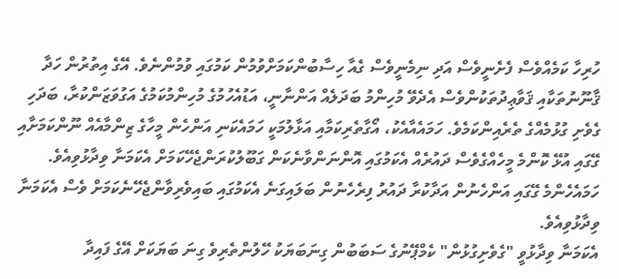ހުރިހާ ކަމެއްވެސް ފެށެނީވެސް އަދި ނިމެނީވެސް ގެއާ ހިސާބުންކަމަށްވުމުން ކަމުގައި ވުމުންނެވެ. އޭގެ އިތުރުން ހަދާ ޤާނޫނުތަކާއި ޤަވާޢިދުތަކުންވެސް އެދެވޭ މުހިންމު ބަދަލެއް އަންނާނީ، އަޑުއެހުމުގެ މުހިންމުކަމުގެ އަގުވަޒަންކުރާ، ބަދަހި ގެވެށި ގުޅުމެއްގެ ތެރެއިންކަމެވެ. ހަމައެއާއެކު، އޯގާތެރިކަމާއި އަޅާލުމަކީ ހަމައެކަނި އަންހެން މީހާގެ ޒިންމާއެއް ނޫންކަމަށާއި ގޭގައި އުޅޭ ކޮންމެ މީހެއްގެވެސް ދައުރެއް އެކަމުގައި އޮންނަންވާނެކަން ގަބޫލުކުރަންޖެހޭކަމަށް އެކަމަނާ ވިދާޅުވިއެވެ. ހަމައެހެންމެ ގޭގައި އަންހެނުން އަދާކުރާ ދައުރު ފިރެހެނުން ބަލައިގަނެ އެކަމުގައި ބައިވެރިވާންޖެހޭނެކަމަށް ވެސް އެކަމަނާ ވިދާޅުވިއެވެ.
އެކަމަނާ ވިދާޅުވީ "ގެވެށިގުޅުން" ކެމްޕޭނުގެ ސަބަބުން ގިނަބަޔަކު ހޭލުންތެރިވެ ގިނަ ބަޔަކަށް އޭގެ ފައިދާ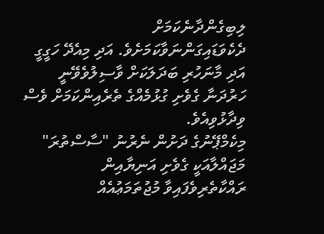ލިބިގެންދާނެކަމަށް ދެކެވަޑައިގަންނަވާކަމަށެވެ. އަދި މިއެދޭ ހަގީގީ އަދި މާނަހުރި ބަދަލަކަށް ވާސިލުވެވޭނީ ހަރުދަނާ ގެވެށި ގުޅުމެއްގެ ތެރެއިންކަމަށް ވެސް ވިދާޅުވިއެވެ.
މިކެމްޕޭނުގެ ދަށުން ނެރުނު "ސާސްތުރަ" މަޖައްލާއަކީ ގެވެށި އަނިޔާއިން ރައްކާތެރިވެފައިވާ މުޖުތަމަޢުއެއް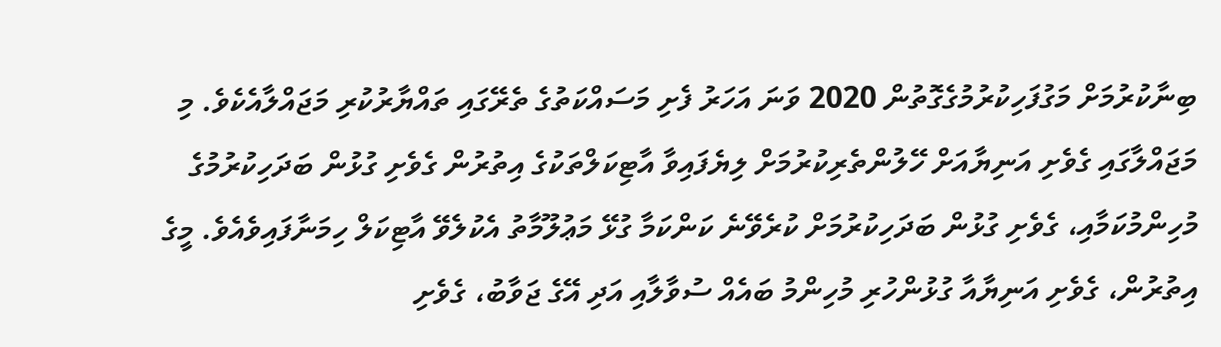ބިނާކުރުމަށް މަގުފަހިކުރުމުގެގޮތުން 2020 ވަނަ އަހަރު ފެށި މަސައްކަތުގެ ތެރޭގައި ތައްޔާރުކުރި މަޖައްލާއެކެވެ. މި މަޖައްލާގައި ގެވެށި އަނިޔާއަށް ހޭލުންތެރިކުރުމަށް ލިޔެފައިވާ އާޓިކަލްތަކުގެ އިތުރުން ގެވެށި ގުޅުން ބަދަހިކުރުމުގެ މުހިންމުކަމާއި، ގެވެށި ގުޅުން ބަދަހިކުރުމަށް ކުރެވޭނެ ކަންކަމާ ގުޅޭ މަޢުލޫމާތު އެކުލެވޭ އާޓިކަލް ހިމަނާފައިވެއެވެ. މީގެ އިތުރުން، ގެވެށި އަނިޔާއާ ގުޅުންހުރި މުހިންމު ބައެއް ސުވާލާއި އަދި އޭގެ ޖަވާބު، ގެވެށި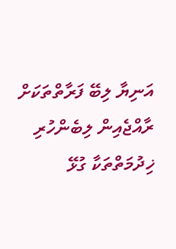އަނިޔާ ލިބޭ ފަރާތްތަކަށް ރާއްޖެއިން ލިބެންހުރި ޚިދުމަތްތަކާ ގުޅޭ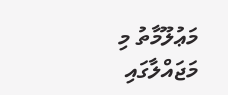މަޢުލޫމާތު މި މަޖައްލާގައި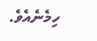ހިމެނެއެވެ.